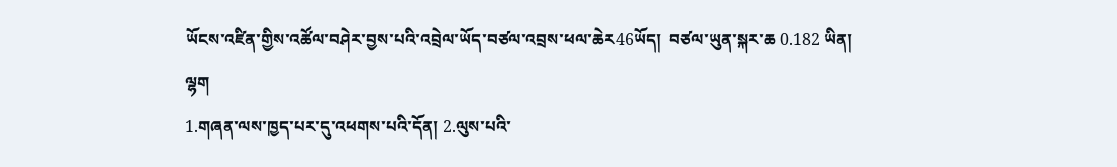ཡོངས་འཛིན་གྱིས་འཚོལ་བཤེར་བྱས་པའི་འབྲེལ་ཡོད་བཙལ་འབྲས་ཕལ་ཆེར46ཡོད།  བཙལ་ཡུན་སྐར་ཆ 0.182 ཡིན།
ལྷག
1.གཞན་ལས་ཁྱད་པར་དུ་འཕགས་པའི་དོན། 2.ལུས་པའི་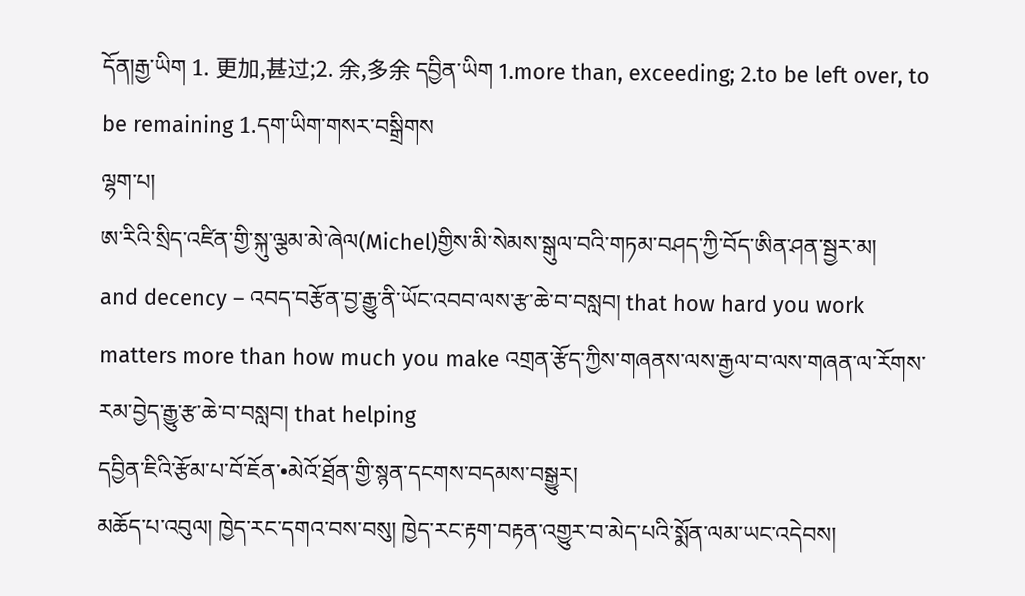དོན།རྒྱ་ཡིག 1. 更加,甚过;2. 余,多余 དབྱིན་ཡིག 1.more than, exceeding; 2.to be left over, to be remaining 1.དག་ཡིག་གསར་བསྒྲིགས
ལྷག་པ།
ཨ་རིའི་སྲིད་འཛིན་གྱི་སྐུ་ལྕམ་མེ་ཞེལ(Michel)གྱིས་མི་སེམས་སྒུལ་བའི་གཏམ་བཤད་ཀྱི་བོད་ཨིན་ཤན་སྦྱར་མ།
and decency – འབད་བརྩོན་བྱ་རྒྱུ་ནི་ཡོང་འབབ་ལས་རྩ་ཆེ་བ་བསླབ། that how hard you work matters more than how much you make འགྲན་རྩོད་ཀྱིས་གཞནས་ལས་རྒྱལ་བ་ལས་གཞན་ལ་རོགས་རམ་བྱེད་རྒྱུ་རྩ་ཆེ་བ་བསླབ། that helping
དབྱིན་ཇིའི་རྩོམ་པ་བོ་ཇོན་•མེའོ་ཐྲོན་གྱི་སྙན་དངགས་བདམས་བསྒྱུར།
མཆོད་པ་འབུལ། ཁྱེད་རང་དགའ་བས་བསུ། ཁྱེད་རང་རྟག་བརྟན་འགྱུར་བ་མེད་པའི་སྨོན་ལམ་ཡང་འདེབས།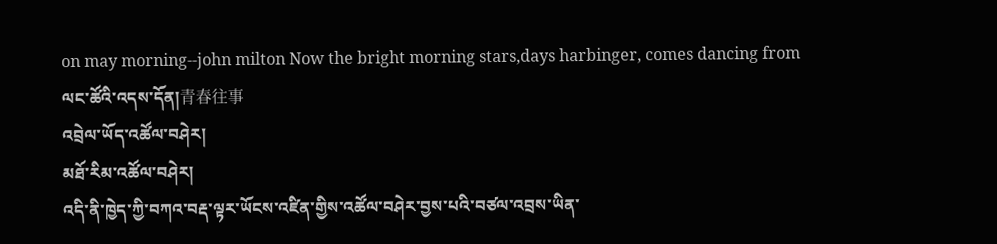on may morning--john milton Now the bright morning stars,days harbinger, comes dancing from
ལང་ཚོའི་འདས་དོན།青春往事
འབྲེལ་ཡོད་འཚོལ་བཤེར།
མཐོ་རིམ་འཚོལ་བཤེར།
འདི་ནི་ཁྱེད་ཀྱི་བཀའ་བརྡ་ལྟར་ཡོངས་འཛིན་གྱིས་འཚོལ་བཤེར་བྱས་པའི་བཙལ་འབྲས་ཡིན་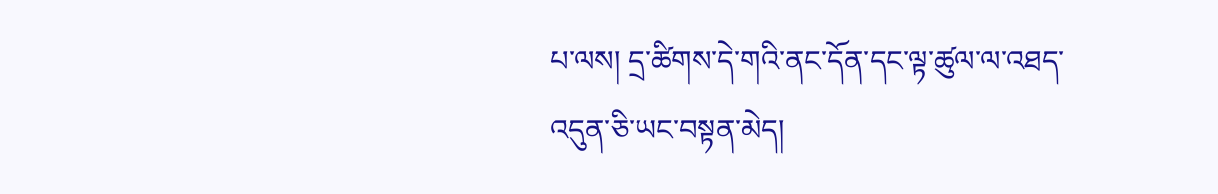པ་ལས། དྲ་ཚིགས་དེ་གའི་ནང་དོན་དང་ལྟ་ཚུལ་ལ་འཐད་འདུན་ཅི་ཡང་བསྟན་མེད།